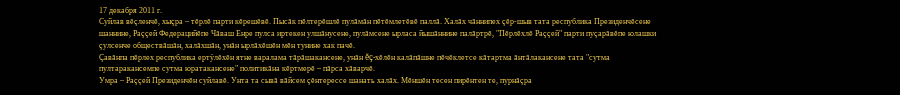17 декабря 2011 г.
Суйлав вĕçленчĕ, хыçра – тĕрлĕ парти кĕрешĕвĕ. Пысăк пĕлтерĕшлĕ пулăмăн пĕтĕмлетĕвĕ паллă. Халăх чăннипех çĕр-шыв тата республика Президенчĕсене шаннине, Раççей Федерацийĕпе Чăваш Енре пулса иртекен улшăнусене, пулăмсене ырласа йышăннине палăртрĕ, "Пĕрлĕхлĕ Раççей" парти пуçарăвĕпе юлашки çулсенче обществăшăн, халăхшăн, унăн ырлăхĕшĕн мĕн тунине хак пачĕ.
Çавăнпа пĕрлех республика ертÿлĕхĕн ятне варалама тăрăшакансене, унăн ĕç-хĕлĕн калăпăшне пĕчĕклетсе кăтартма ăнтăлакансене тата "сутма пултаракансемпе сутма юратакансене" политикăна кĕртмерĕ – пăрса хăварчĕ.
Умра – Раççей Президенчĕн суйлавĕ. Унта та сывă вăйсем çĕнтерессе шанать халăх. Мĕншĕн тесен пирĕнтен те, пурнăçра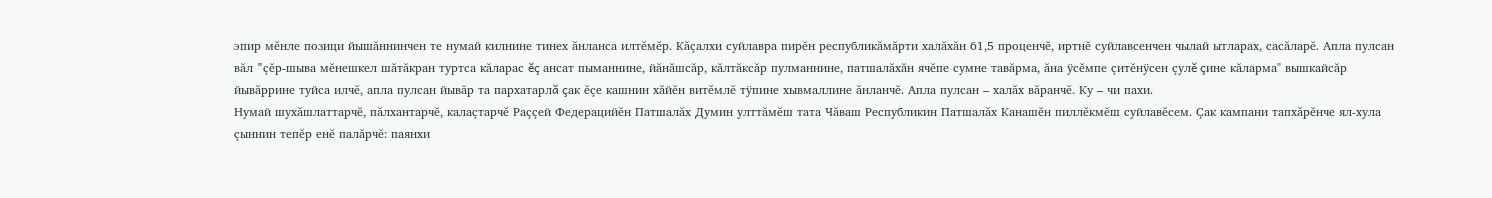эпир мĕнле позици йышăннинчен те нумай килнине тинех ăнланса илтĕмĕр. Кăçалхи суйлавра пирĕн республикăмăрти халăхăн 61,5 проценчĕ, иртнĕ суйлавсенчен чылай ытларах, сасăларĕ. Апла пулсан вăл "çĕр-шыва мĕнешкел шăтăкран туртса кăларас ĕç ансат пыманнине, йăнăшсăр, кăлтăксăр пулманнине, патшалăхăн ячĕпе сумне тавăрма, ăна ÿсĕмпе çитĕнÿсен çулĕ çине кăларма" вышкайсăр йывăррине туйса илчĕ, апла пулсан йывăр та пархатарлă çак ĕçе кашнин хăйĕн витĕмлĕ тÿпине хывмаллине ăнланчĕ. Апла пулсан – халăх вăранчĕ. Ку – чи пахи.
Нумай шухăшлаттарчĕ, пăлхантарчĕ, калаçтарчĕ Раççей Федерацийĕн Патшалăх Думин улттăмĕш тата Чăваш Республикин Патшалăх Канашĕн пиллĕкмĕш суйлавĕсем. Çак кампани тапхăрĕнче ял-хула çыннин тепĕр енĕ палăрчĕ: паянхи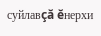суйлавçă ĕнерхи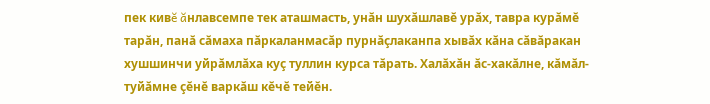пек кивĕ ăнлавсемпе тек аташмасть, унăн шухăшлавĕ урăх, тавра курăмĕ тарăн, панă сăмаха пăркаланмасăр пурнăçлаканпа хывăх кăна сăвăракан хушшинчи уйрăмлăха куç туллин курса тăрать. Халăхăн ăс-хакăлне, кăмăл-туйăмне çĕнĕ варкăш кĕчĕ тейĕн.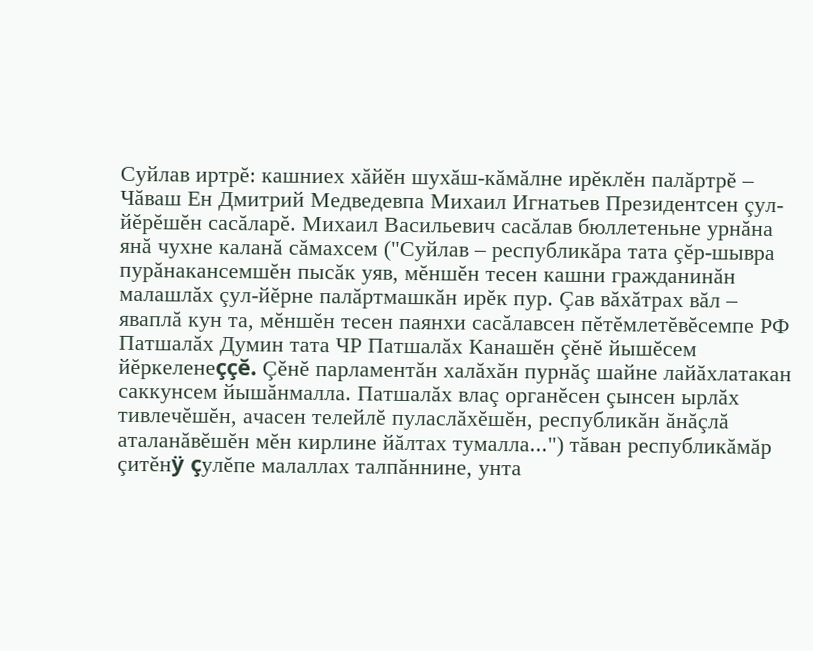Суйлав иртрĕ: кашниех хăйĕн шухăш-кăмăлне ирĕклĕн палăртрĕ – Чăваш Ен Дмитрий Медведевпа Михаил Игнатьев Президентсен çул-йĕрĕшĕн сасăларĕ. Михаил Васильевич сасăлав бюллетеньне урнăна янă чухне каланă сăмахсем ("Суйлав – республикăра тата çĕр-шывра пурăнакансемшĕн пысăк уяв, мĕншĕн тесен кашни гражданинăн малашлăх çул-йĕрне палăртмашкăн ирĕк пур. Çав вăхăтрах вăл – яваплă кун та, мĕншĕн тесен паянхи сасăлавсен пĕтĕмлетĕвĕсемпе РФ Патшалăх Думин тата ЧР Патшалăх Канашĕн çĕнĕ йышĕсем йĕркеленеççĕ. Çĕнĕ парламентăн халăхăн пурнăç шайне лайăхлатакан саккунсем йышăнмалла. Патшалăх влаç органĕсен çынсен ырлăх тивлечĕшĕн, ачасен телейлĕ пуласлăхĕшĕн, республикăн ăнăçлă аталанăвĕшĕн мĕн кирлине йăлтах тумалла...") тăван республикăмăр çитĕнÿ çулĕпе малаллах талпăннине, унта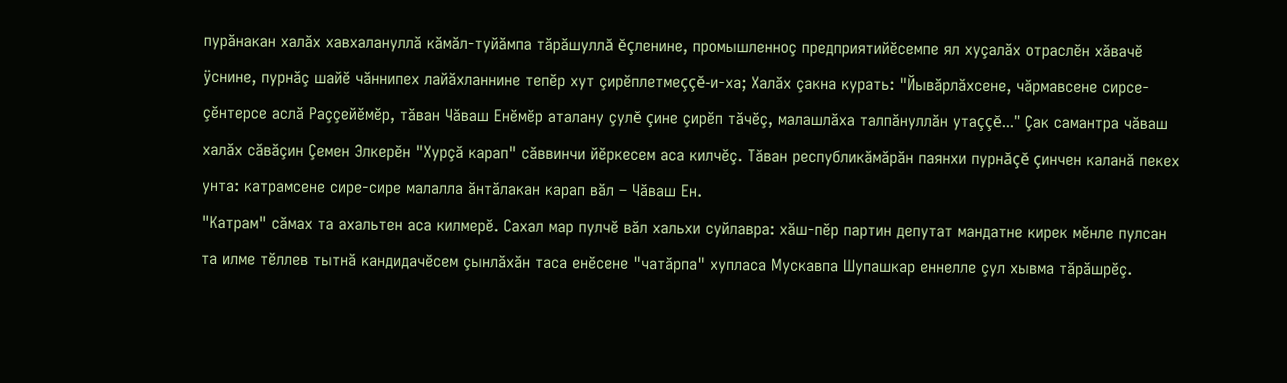пурăнакан халăх хавхалануллă кăмăл-туйăмпа тăрăшуллă ĕçленине, промышленноç предприятийĕсемпе ял хуçалăх отраслĕн хăвачĕ ÿснине, пурнăç шайĕ чăннипех лайăхланнине тепĕр хут çирĕплетмеççĕ-и-ха; Халăх çакна курать: "Йывăрлăхсене, чăрмавсене сирсе-çĕнтерсе аслă Раççейĕмĕр, тăван Чăваш Енĕмĕр аталану çулĕ çине çирĕп тăчĕç, малашлăха талпăнуллăн утаççĕ..." Çак самантра чăваш халăх сăвăçин Çемен Элкерĕн "Хурçă карап" сăввинчи йĕркесем аса килчĕç. Тăван республикăмăрăн паянхи пурнăçĕ çинчен каланă пекех унта: катрамсене сире-сире малалла ăнтăлакан карап вăл – Чăваш Ен.
"Катрам" сăмах та ахальтен аса килмерĕ. Сахал мар пулчĕ вăл хальхи суйлавра: хăш-пĕр партин депутат мандатне кирек мĕнле пулсан та илме тĕллев тытнă кандидачĕсем çынлăхăн таса енĕсене "чатăрпа" хупласа Мускавпа Шупашкар еннелле çул хывма тăрăшрĕç.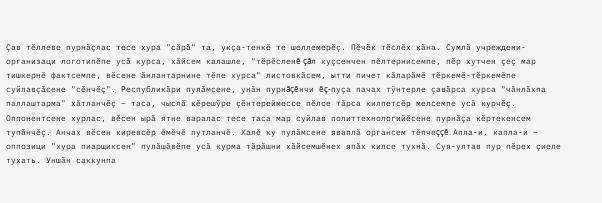Çав тĕллеве пурнăçлас тесе хура "сăрă" та, укçа-тенкĕ те шеллемерĕç. Пĕчĕк тĕслĕх кăна. Сумлă учреждени-организаци логотипĕпе усă курса, хăйсем калашле, "тĕрĕсленĕ çăл куçсенчен пĕлтернисемпе, пĕр хутчен çеç мар тишкернĕ фактсемпе, вĕсене ăнлантарнине тĕпе хурса" листовкăсем, ытти пичет кăларăмĕ тĕркемĕ-тĕркемĕпе суйлавçăсене "сĕнчĕç". Республикăри пулăмсене, унăн пурнăçĕнчи ĕç-пуçа пачах тÿнтерле çавăрса хурса "чăнлăхпа паллаштарма" хăтланчĕç – таса, чыслă кĕрешÿре çĕнтереймессе пĕлсе тăрса килпетсĕр мелсемпе усă курчĕç. Оппонентсене хурлас, вĕсен ырă ятне варалас тесе таса мар суйлав политтехнологийĕсене пурнăçа кĕртекенсем тупăнчĕç. Анчах вĕсен киревсĕр ĕмĕчĕ путланчĕ. Халĕ ку пулăмсене яваплă органсем тĕпчеççĕ. Апла-и, капла-и – оппозици "хура пиарщиксен" пулăшăвĕпе усă курма тăрăшни хăйсемшĕнех япăх килсе тухнă. Суя-ултав пур пĕрех çиеле тухать. Уншăн саккунпа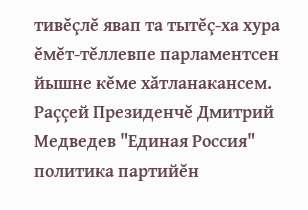тивĕçлĕ явап та тытĕç-ха хура ĕмĕт-тĕллевпе парламентсен йышне кĕме хăтланакансем. Раççей Президенчĕ Дмитрий Медведев "Единая Россия" политика партийĕн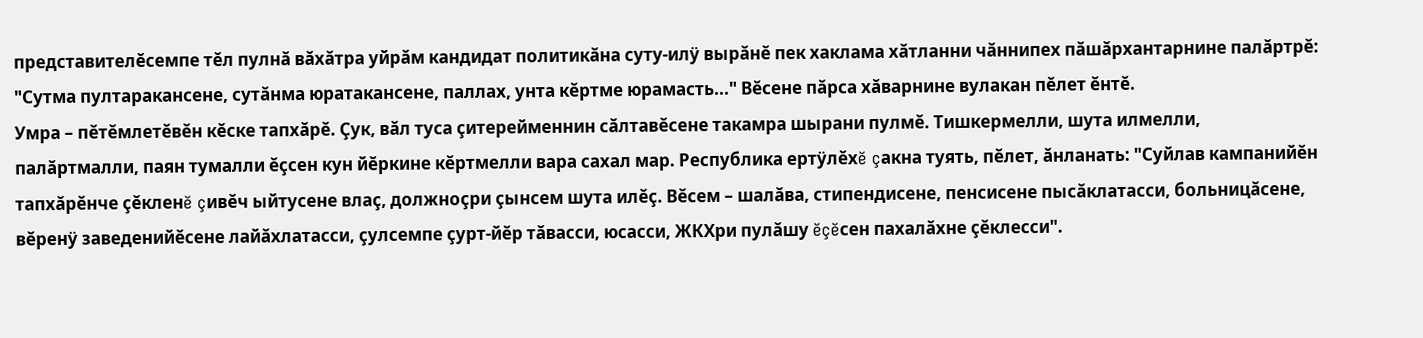представителĕсемпе тĕл пулнă вăхăтра уйрăм кандидат политикăна суту-илÿ вырăнĕ пек хаклама хăтланни чăннипех пăшăрхантарнине палăртрĕ: "Сутма пултаракансене, сутăнма юратакансене, паллах, унта кĕртме юрамасть..." Вĕсене пăрса хăварнине вулакан пĕлет ĕнтĕ.
Умра – пĕтĕмлетĕвĕн кĕске тапхăрĕ. Çук, вăл туса çитерейменнин сăлтавĕсене такамра шырани пулмĕ. Тишкермелли, шута илмелли, палăртмалли, паян тумалли ĕçсен кун йĕркине кĕртмелли вара сахал мар. Республика ертÿлĕхĕ çакна туять, пĕлет, ăнланать: "Суйлав кампанийĕн тапхăрĕнче çĕкленĕ çивĕч ыйтусене влаç, должноçри çынсем шута илĕç. Вĕсем – шалăва, стипендисене, пенсисене пысăклатасси, больницăсене, вĕренÿ заведенийĕсене лайăхлатасси, çулсемпе çурт-йĕр тăвасси, юсасси, ЖКХри пулăшу ĕçĕсен пахалăхне çĕклесси".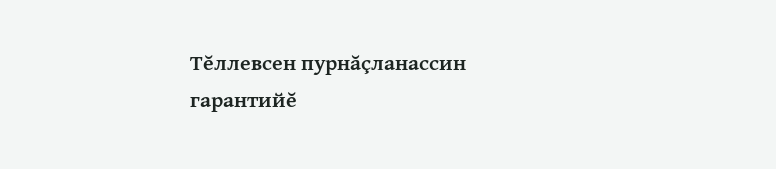Тĕллевсен пурнăçланассин гарантийĕ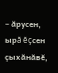– ăрусен, ырă ĕçсен çыхăнăвĕ,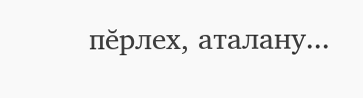пĕрлех, аталану...